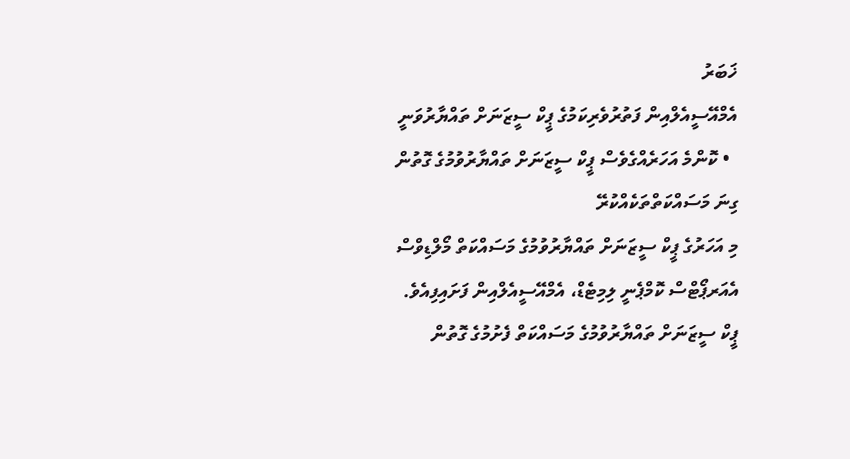ޚަބަރު
އެމްއޭސީއެލްއިން ފަތުރުވެރިކަމުގެ ޕީކް ސީޒަނަށް ތައްޔާރުވަނީ
  • ކޮންމެ އަހަރެއްގެވެސް ޕީކް ސީޒަނަށް ތައްޔާރުވުމުގެ ގޮތުން ގިނަ މަސައްކަތްތަކެއްކުރޭ
މި އަހަރުގެ ޕީކް ސީޒަނަށް ތައްޔާރުވުމުގެ މަސައްކަތް މޯލްޑިވްސް އެއަރޕޯޓްސް ކޮމްޕެނީ ލިމިޓެޑް، އެމްއޭސީއެލްއިން ފަށައިފިއެވެ.
ޕީކް ސީޒަނަށް ތައްޔާރުވުމުގެ މަސައްކަތް ފެށުމުގެ ގޮތުން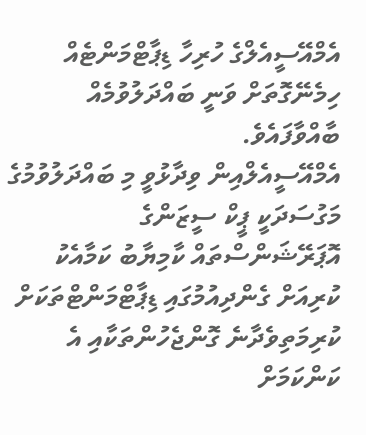އެމްއޭސީއެލްގެ ހުރިހާ ޑިޕާޓްމަންޓެއް ހިމެނޭގޮތަށް ވަނީ ބައްދަލުވުމެއް ބާއްވާފައެވެ.
އެމްއޭސީއެލްއިން ވިދާޅުވީ މި ބައްދަލުވުމުގެ މަގުސަދަކީ ޕީކް ސީޒަންގެ އޮޕަރޭޝަންސްތައް ކާމިޔާބު ކަމާއެކު ކުރިއަށް ގެންދިއުމުގައި ޑިޕާޓްމަންޓްތަކަށް ކުރިމަތިވެދާނެ ގޮންޖެހުންތަކާއި އެ ކަންކަމަށް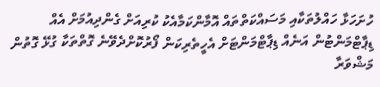ހުށަހަޅާ ހައްލުތަކާއި މަސައްކަތްތައް އޮމާންކަމާއެކު ކުރިއަށް ގެންދިއުމަށް އެއް ޑިޕާޓްމަންޓުން އަނެއް ޑިޕާޓްމަންޓަށް އެހީތެރިކަން ފޯރުކޮށްދެވޭނެ ގޮތްތަކާ ގުޅޭ ގޮތުން މަޝްވަރާ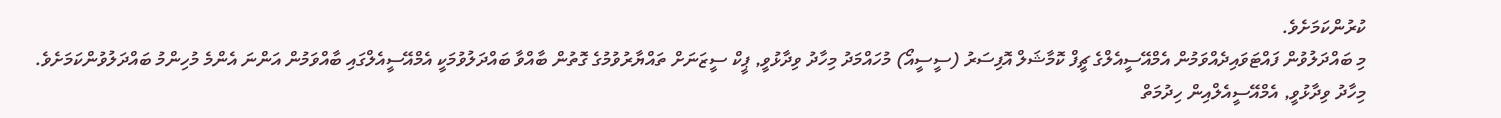ކުރުންކަމަށެވެ.
މި ބައްދަލުވުން ފައްޓަވައިދެއްވަމުން އެމްއޭސީއެލްގެ ޗީފް ކޮމާޝަލް އޮފިސަރު (ސީސީއޯ) މުހައްމަދު މިހާދު ވިދާޅުވީ, ޕީކް ސީޒަނަށް ތައްޔާރުވުމުގެ ގޮތުން ބާއްވާ ބައްދަލުވުމަކީ އެމްއޭސީއެލްގައި ބާއްވަމުން އަންނަ އެންމެ މުހިންމު ބައްދަލުވުންކަމަށެވެ.
މިހާދު ވިދާޅުވީ, އެމްއޭސީއެލްއިން ހިދުމަތް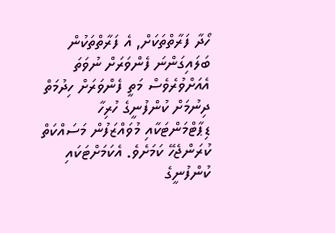ހޯދާ ފަރާތްތަކަށް, އެ ފަރާތްތަކުން ބަލައިގަންނަ ފެންވަރަށް ނުވަތަ އެއަށްވުރެވެސް މަތީ ފެންވަރަށް ހިދުމަތް ދިނުމަށް ކުންފުނީގެ ހުރިހާ ޑިޕާޓްމަންޓަކާއި މުވައްޒަފުން މަސައްކަތް ކުރަންޖެހޭ ކަމަށެވެ. އެކަމަށްޓަކައި ކުންފުނީގެ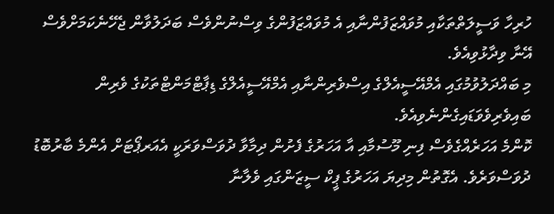ހުރިހާ ވަސީލަތްތަކާއި މުވައްޒަފުންނާއި އެ މުވައްޒަފުންގެ ވިސްނުންވެސް ބަދަލުވާން ޖެހޭނެކަމަށްވެސް އޭނާ ވިދާޅުވިއެވެ.
މި ބައްދަލުވުމުގައި އެމްއޭސީއެލްގެ އިސްވެރިންނާއި އެމްއޭސީއެލްގެ ޑިޕާޓްމަންޓްތަކުގެ ވެރިން ބައިވެރިވެވަޑައިގެންނެވިއެވެ.
ކޮންމެ އަހަރެއްގެވެސް ފިނި މޫސުމާއި އާ އަހަރުގެ ފެށުން ދިމާވާ ދުވަސްވަރަކީ އެއަރޕޯޓަށް އެންމެ ބާރުބޮޑު ދުވަސްވަރެވެ. އެގޮތުން މިދިޔަ އަހަރުގެ ޕީކް ސީޒަންގައި ވެލާނާ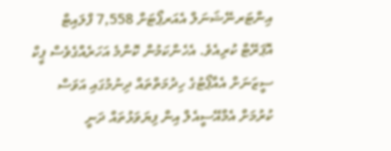އިންޓަރނޭޝަނަލް އެއަރޕޯޓަށް 7,558 ފްލައިޓް އޮޕަރޭޓް ކުރިއެވެ. އެހެންކަމުން ކޮންމެ އަހަރެއްގެވެސް ޕީކް ސީޒަނަށް އެއާޕޯޓުގެ ހިދުމަތްތައް ދިނުމުގައި އަވަސް ކުރުމަށް އެމްއޭސީއެލް އިން ފިޔަވަޅުތައް ދަނީ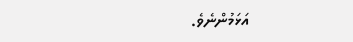އަޅަމުންނެވެ.